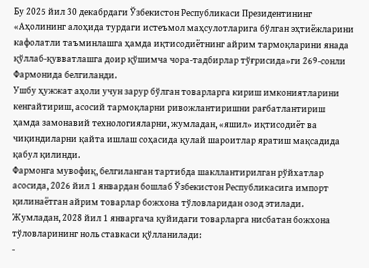Бу 2025 йил 30 декабрдаги Ўзбекистон Республикаси Президентининг «Аҳолининг алоҳида турдаги истеъмол маҳсулотларига бўлган эҳтиёжларини кафолатли таъминлашга ҳамда иқтисодиётнинг айрим тармоқларини янада қўллаб-қувватлашга доир қўшимча чора-тадбирлар тўғрисида»ги 269-сонли Фармонида белгиланди.
Ушбу ҳужжат аҳоли учун зарур бўлган товарларга кириш имкониятларини кенгайтириш, асосий тармоқларни ривожлантиришни рағбатлантириш ҳамда замонавий технологияларни, жумладан, «яшил» иқтисодиёт ва чиқиндиларни қайта ишлаш соҳасида қулай шароитлар яратиш мақсадида қабул қилинди.
Фармонга мувофиқ, белгиланган тартибда шакллантирилган рўйхатлар асосида, 2026 йил 1 январдан бошлаб Ўзбекистон Республикасига импорт қилинаётган айрим товарлар божхона тўловларидан озод этилади.
Жумладан, 2028 йил 1 январгача қуйидаги товарларга нисбатан божхона тўловларининг ноль ставкаси қўлланилади:
-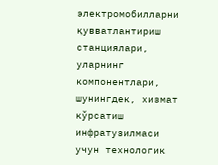электромобилларни қувватлантириш станциялари, уларнинг компонентлари, шунингдек, хизмат кўрсатиш инфратузилмаси учун технологик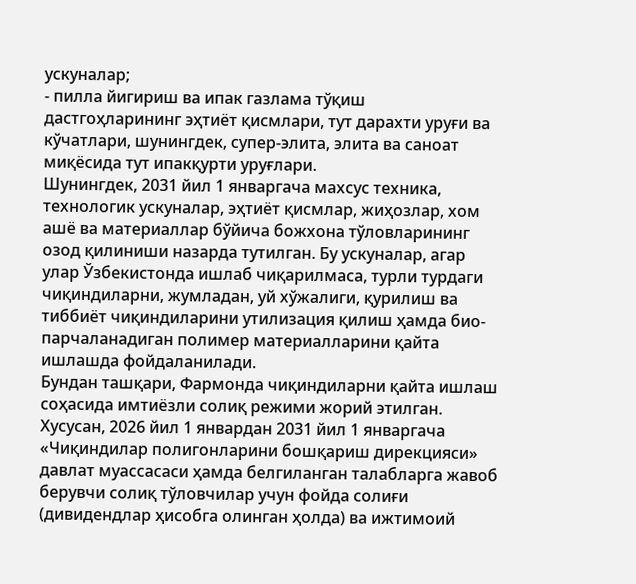ускуналар;
- пилла йигириш ва ипак газлама тўқиш дастгоҳларининг эҳтиёт қисмлари, тут дарахти уруғи ва кўчатлари, шунингдек, супер-элита, элита ва саноат миқёсида тут ипакқурти уруғлари.
Шунингдек, 2031 йил 1 январгача махсус техника, технологик ускуналар, эҳтиёт қисмлар, жиҳозлар, хом ашё ва материаллар бўйича божхона тўловларининг озод қилиниши назарда тутилган. Бу ускуналар, агар улар Ўзбекистонда ишлаб чиқарилмаса, турли турдаги чиқиндиларни, жумладан, уй хўжалиги, қурилиш ва тиббиёт чиқиндиларини утилизация қилиш ҳамда био-парчаланадиган полимер материалларини қайта ишлашда фойдаланилади.
Бундан ташқари, Фармонда чиқиндиларни қайта ишлаш соҳасида имтиёзли солиқ режими жорий этилган. Хусусан, 2026 йил 1 январдан 2031 йил 1 январгача «Чиқиндилар полигонларини бошқариш дирекцияси» давлат муассасаси ҳамда белгиланган талабларга жавоб берувчи солиқ тўловчилар учун фойда солиғи (дивидендлар ҳисобга олинган ҳолда) ва ижтимоий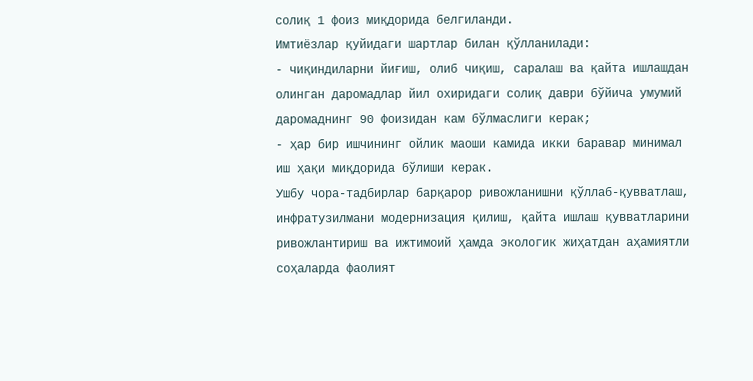солиқ 1 фоиз миқдорида белгиланди.
Имтиёзлар қуйидаги шартлар билан қўлланилади:
- чиқиндиларни йиғиш, олиб чиқиш, саралаш ва қайта ишлашдан олинган даромадлар йил охиридаги солиқ даври бўйича умумий даромаднинг 90 фоизидан кам бўлмаслиги керак;
- ҳар бир ишчининг ойлик маоши камида икки баравар минимал иш ҳақи миқдорида бўлиши керак.
Ушбу чора-тадбирлар барқарор ривожланишни қўллаб-қувватлаш, инфратузилмани модернизация қилиш, қайта ишлаш қувватларини ривожлантириш ва ижтимоий ҳамда экологик жиҳатдан аҳамиятли соҳаларда фаолият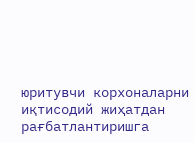юритувчи корхоналарни иқтисодий жиҳатдан рағбатлантиришга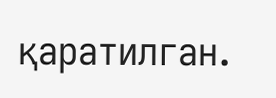қаратилган.